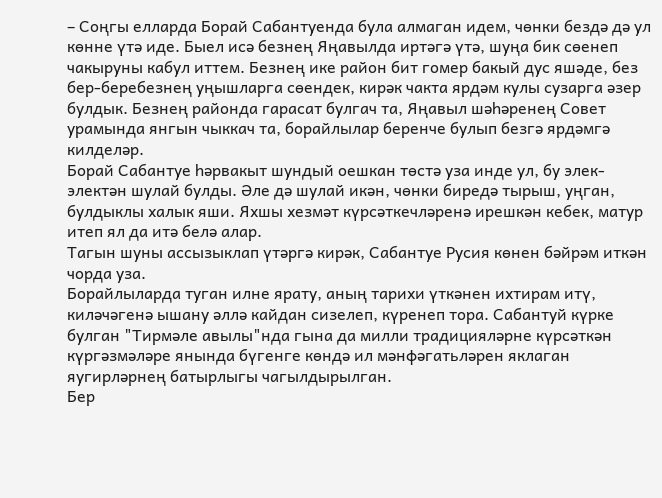– Соңгы елларда Борай Сабантуенда була алмаган идем, чөнки бездә дә ул көнне үтә иде. Быел исә безнең Яңавылда иртәгә үтә, шуңа бик сөенеп чакыруны кабул иттем. Безнең ике район бит гомер бакый дус яшәде, без бер-беребезнең уңышларга сөендек, кирәк чакта ярдәм кулы сузарга әзер булдык. Безнең районда гарасат булгач та, Яңавыл шәһәренең Совет урамында янгын чыккач та, борайлылар беренче булып безгә ярдәмгә килделәр.
Борай Сабантуе һәрвакыт шундый оешкан төстә уза инде ул, бу элек-электән шулай булды. Әле дә шулай икән, чөнки биредә тырыш, уңган, булдыклы халык яши. Яхшы хезмәт күрсәткечләренә ирешкән кебек, матур итеп ял да итә белә алар.
Тагын шуны ассызыклап үтәргә кирәк, Сабантуе Русия көнен бәйрәм иткән чорда уза.
Борайлыларда туган илне ярату, аның тарихи үткәнен ихтирам итү, киләчәгенә ышану әллә кайдан сизелеп, күренеп тора. Сабантуй күрке булган "Тирмәле авылы"нда гына да милли традицияләрне күрсәткән күргәзмәләре янында бүгенге көндә ил мәнфәгатьләрен яклаган яугирләрнең батырлыгы чагылдырылган.
Бер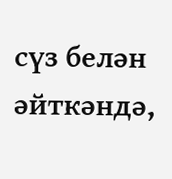сүз белән әйткәндә,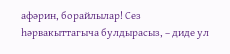афәрин, борайлылар! Сез һәрвакыттагыча булдырасыз, – диде ул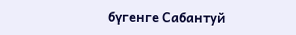бүгенге Сабантуй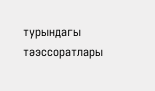турындагы тәэссоратлары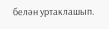белән уртаклашып.